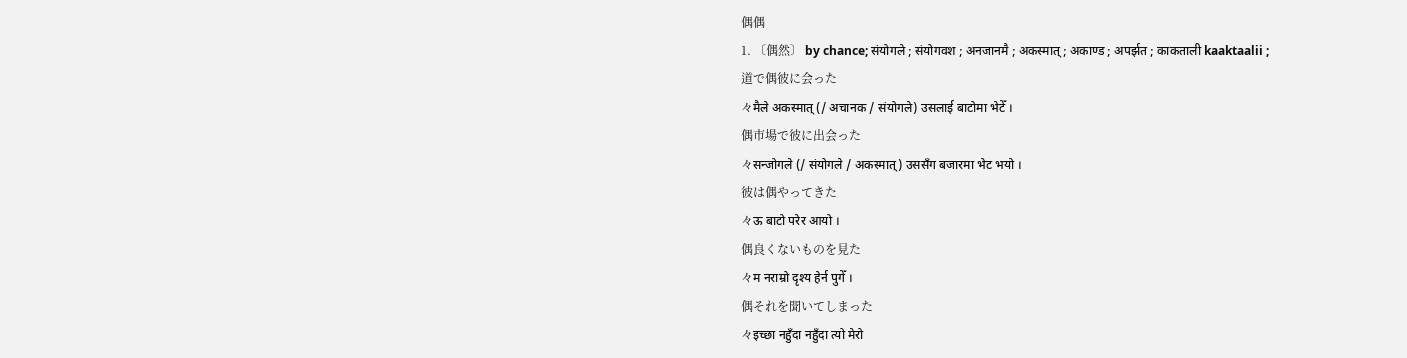偶偶
1. 〔偶然〕 by chance; संयोगले ; संयोगवश ; अनजानमै ; अकस्मात् ; अकाण्ड ; अपर्झत ; काकताली kaaktaalii ;
道で偶彼に会った
々मैले अकस्मात् (/ अचानक / संयोगले) उसलाई बाटोमा भेटेँ ।
偶市場で彼に出会った
々सन्जोगले (/ संयोगले / अकस्मात्) उससँग बजारमा भेट भयो ।
彼は偶やってきた
々ऊ बाटो परेर आयो ।
偶良くないものを見た
々म नराम्रो दृश्य हेर्न पुगेँ ।
偶それを聞いてしまった
々इच्छा नहुँदा नहुँदा त्यो मेरो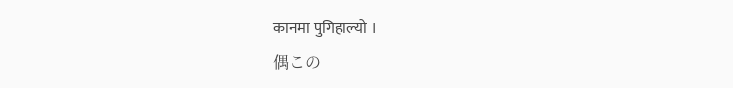कानमा पुगिहाल्यो ।
偶この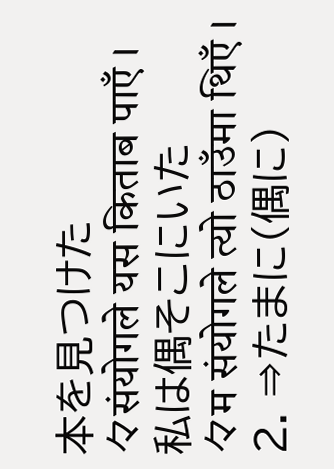本を見つけた
々संयोगले यस किताब पाएँ ।
私は偶そこにいた
々म संयोगले त्यो ठाउँमा थिएँ ।
2. ⇒たまに(偶に)